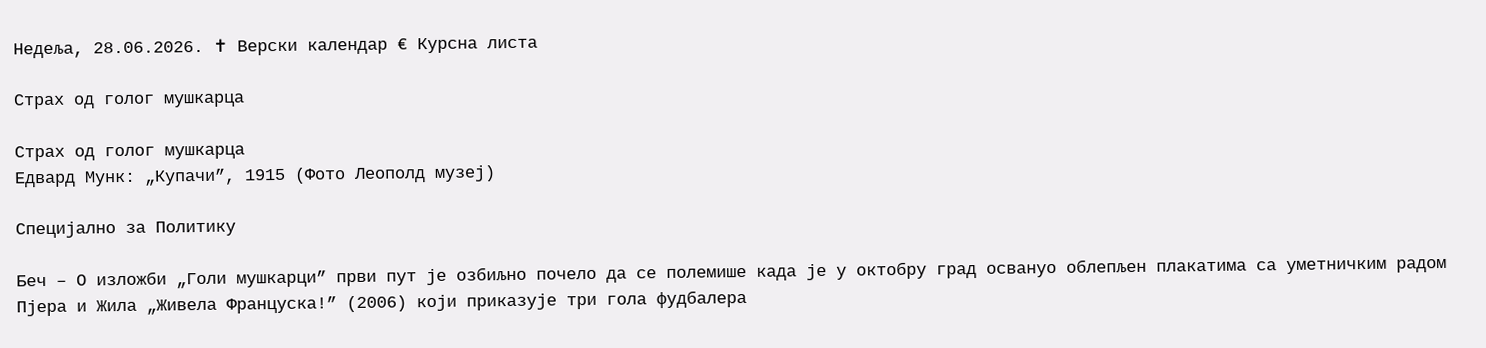Недеља, 28.06.2026. ✝ Верски календар € Курсна листа

Страх од голог мушкарца

Страх од голог мушкарца
Едвард Мунк: „Купачи”, 1915 (Фото Леополд музеј)

Специјално за Политику

Беч – О изложби „Голи мушкарци” први пут је озбиљно почело да се полемише када је у октобру град освануо облепљен плакатима са уметничким радом Пјера и Жила „Живела Француска!” (2006) који приказује три гола фудбалера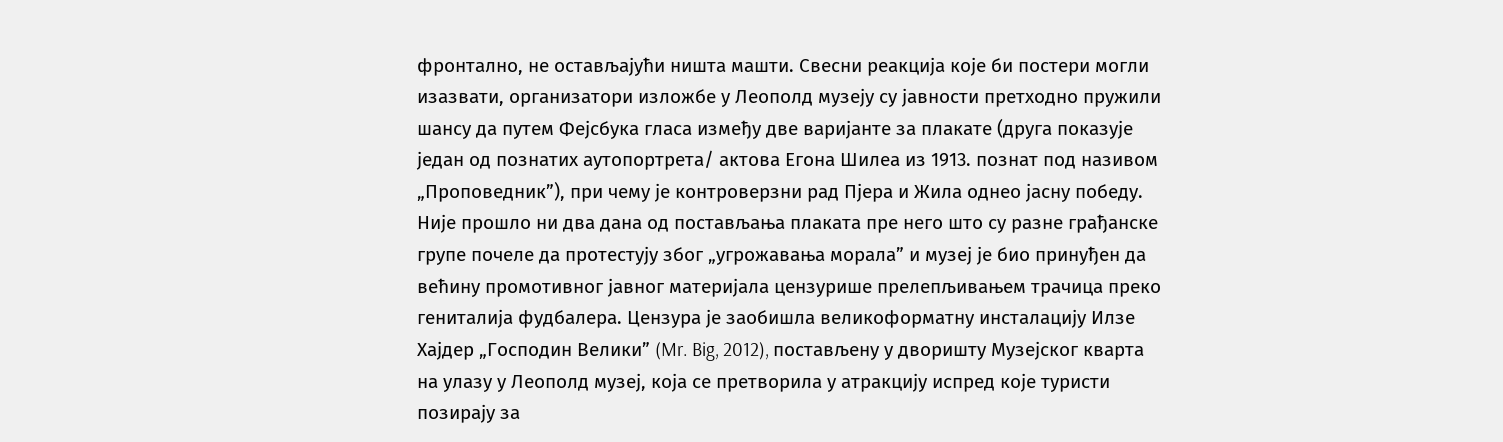фронтално, не остављајући ништа машти. Свесни реакција које би постери могли изазвати, организатори изложбе у Леополд музеју су јавности претходно пружили шансу да путем Фејсбука гласа између две варијанте за плакате (друга показује један од познатих аутопортрета/ актова Егона Шилеа из 1913. познат под називом „Проповедник”), при чему је контроверзни рад Пјера и Жила однео јасну победу. Није прошло ни два дана од постављања плаката пре него што су разне грађанске групе почеле да протестују због „угрожавања морала” и музеј је био принуђен да већину промотивног јавног материјала цензурише прелепљивањем трачица преко гениталија фудбалера. Цензура је заобишла великоформатну инсталацију Илзе Хајдер „Господин Велики” (Mr. Big, 2012), постављену у дворишту Музејског кварта на улазу у Леополд музеј, која се претворила у атракцију испред које туристи позирају за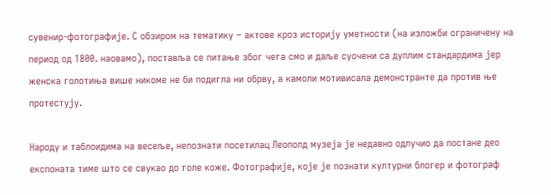сувенир-фотографије. С обзиром на тематику – актове кроз историју уметности (на изложби ограничену на период од 1800. наовамо), поставља се питање због чега смо и даље суочени са дуплим стандардима јер женска голотиња више никоме не би подигла ни обрву, а камоли мотивисала демонстранте да против ње протестују.

Народу и таблоидима на весеље, непознати посетилац Леополд музеја је недавно одлучио да постане део експоната тиме што се свукао до голе коже. Фотографије, које је познати културни блогер и фотограф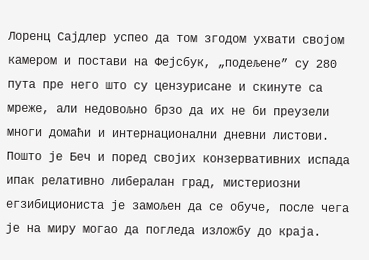Лоренц Сајдлер успео да том згодом ухвати својом камером и постави на Фејсбук, „подељене” су 280 пута пре него што су цензурисане и скинуте са мреже, али недовољно брзо да их не би преузели многи домаћи и интернационални дневни листови. Пошто је Беч и поред својих конзервативних испада ипак релативно либералан град, мистериозни егзибициониста је замољен да се обуче, после чега је на миру могао да погледа изложбу до краја.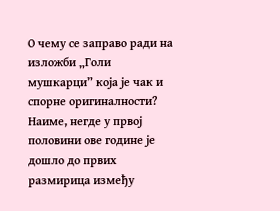О чему се заправо ради на изложби „Голи мушкарци” која је чак и спорне оригиналности? Наиме, негде у првој половини ове године је дошло до првих размирица између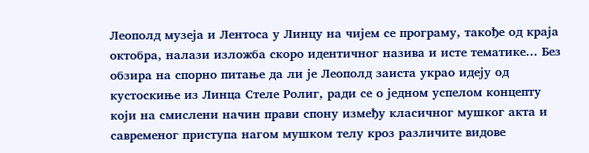Леополд музеја и Лентоса у Линцу на чијем се програму, такође од краја октобра, налази изложба скоро идентичног назива и исте тематике... Без обзира на спорно питање да ли је Леополд заиста украо идеју од кустоскиње из Линца Стеле Ролиг, ради се о једном успелом концепту који на смислени начин прави спону између класичног мушког акта и савременог приступа нагом мушком телу кроз различите видове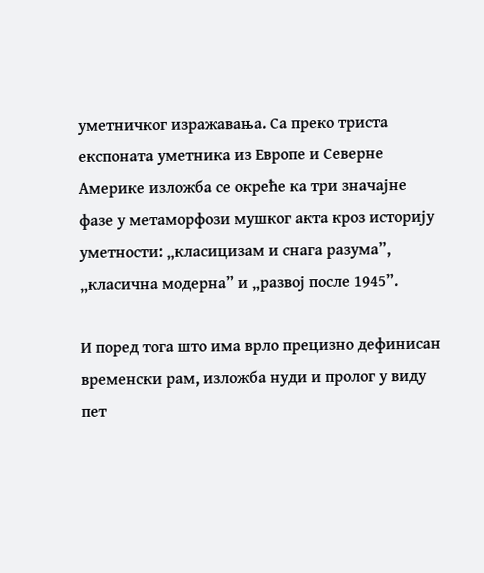уметничког изражавања. Са преко триста експоната уметника из Европе и Северне Америке изложба се окреће ка три значајне фазе у метаморфози мушког акта кроз историју уметности: „класицизам и снага разума”, „класична модерна” и „развој после 1945”.

И поред тога што има врло прецизно дефинисан временски рам, изложба нуди и пролог у виду пет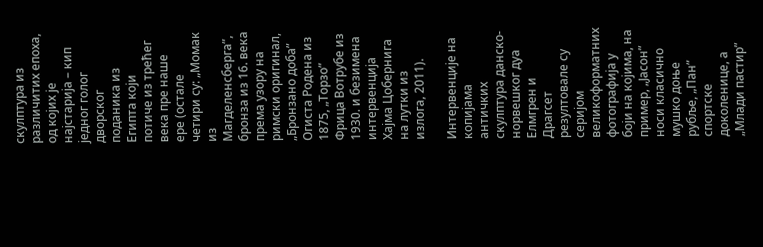скулптура из различитих епоха, од којих је најстарија – кип једног голог дворског поданика из Египта који потиче из трећег века пре наше ере (остале четири су: „Момак из Магделенсберга”, бронза из 16. века према узору на римски оригинал, „Бронзано доба” Огиста Родена из 1875, „Торзо” Фрица Вотрубе из 1930. и безимена интервенција Хајма Цобернига на лутки из излога, 2011).

Интервенције на копијама античких скулптура данско-норвешког дуа Елмгрен и Драгсет резултовале су серијом великоформатних фотографија у боји на којима, на пример, „Јасон” носи класично мушко доње рубље, „Пан” спортске доколенице, а „Млади пастир”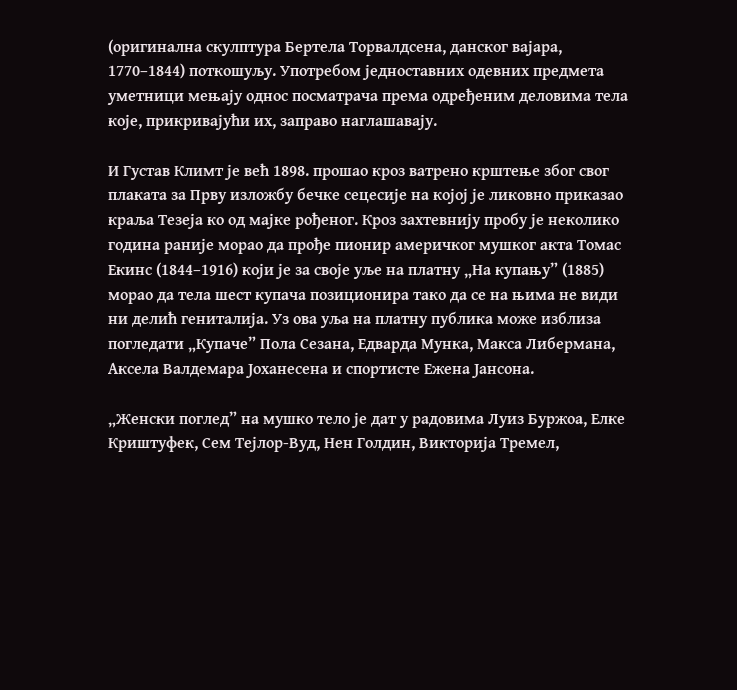(оригинална скулптура Бертела Торвалдсена, данског вајара, 1770–1844) поткошуљу. Употребом једноставних одевних предмета уметници мењају однос посматрача према одређеним деловима тела које, прикривајући их, заправо наглашавају.

И Густав Климт је већ 1898. прошао кроз ватрено крштење због свог плаката за Прву изложбу бечке сецесије на којој је ликовно приказао краља Тезеја ко од мајке рођеног. Кроз захтевнију пробу је неколико година раније морао да прође пионир америчког мушког акта Томас Екинс (1844–1916) који је за своје уље на платну „На купању” (1885) морао да тела шест купача позиционира тако да се на њима не види ни делић гениталија. Уз ова уља на платну публика може изблиза погледати „Купаче” Пола Сезана, Едварда Мунка, Макса Либермана, Аксела Валдемара Јоханесена и спортисте Ежена Јансона.

„Женски поглед” на мушко тело је дат у радовима Луиз Буржоа, Елке Криштуфек, Сем Тејлор-Вуд, Нен Голдин, Викторија Тремел,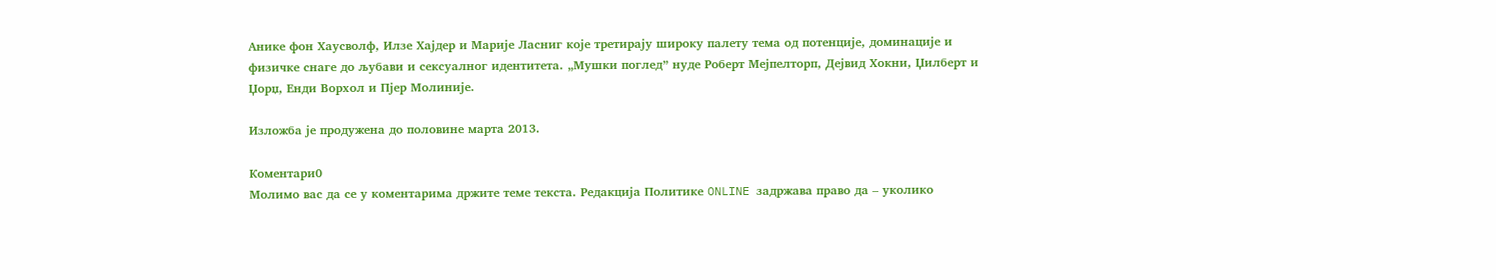Анике фон Хаусволф, Илзе Хајдер и Марије Ласниг које третирају широку палету тема од потенције, доминације и физичке снаге до љубави и сексуалног идентитета. „Мушки поглед” нуде Роберт Мејпелторп, Дејвид Хокни, Џилберт и Џорџ, Енди Ворхол и Пјер Молиније.

Изложба је продужена до половине марта 2013.

Коментари0
Молимо вас да се у коментарима држите теме текста. Редакција Политике ONLINE задржава право да – уколико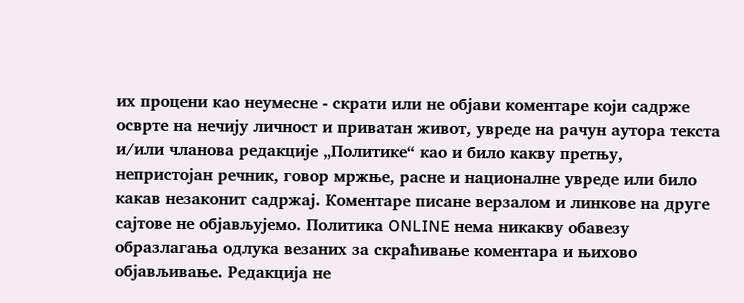их процени као неумесне - скрати или не објави коментаре који садрже осврте на нечију личност и приватан живот, увреде на рачун аутора текста и/или чланова редакције „Политике“ као и било какву претњу, непристојан речник, говор мржње, расне и националне увреде или било какав незаконит садржај. Коментаре писане верзалом и линкове на друге сајтове не објављујемо. Политика ONLINE нема никакву обавезу образлагања одлука везаних за скраћивање коментара и њихово објављивање. Редакција не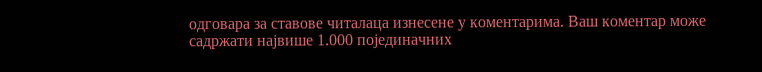одговара за ставове читалаца изнесене у коментарима. Ваш коментар може садржати највише 1.000 појединачних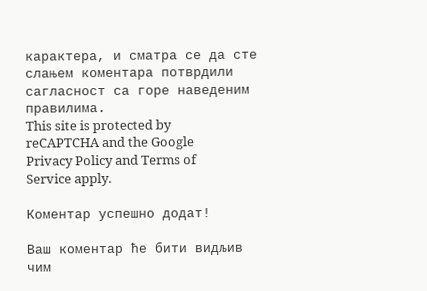карактера, и сматра се да сте слањем коментара потврдили сагласност са горе наведеним правилима.
This site is protected by reCAPTCHA and the Google Privacy Policy and Terms of Service apply.

Комeнтар успeшно додат!

Ваш комeнтар ћe бити видљив чим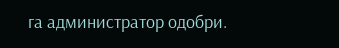га администратор одобри.